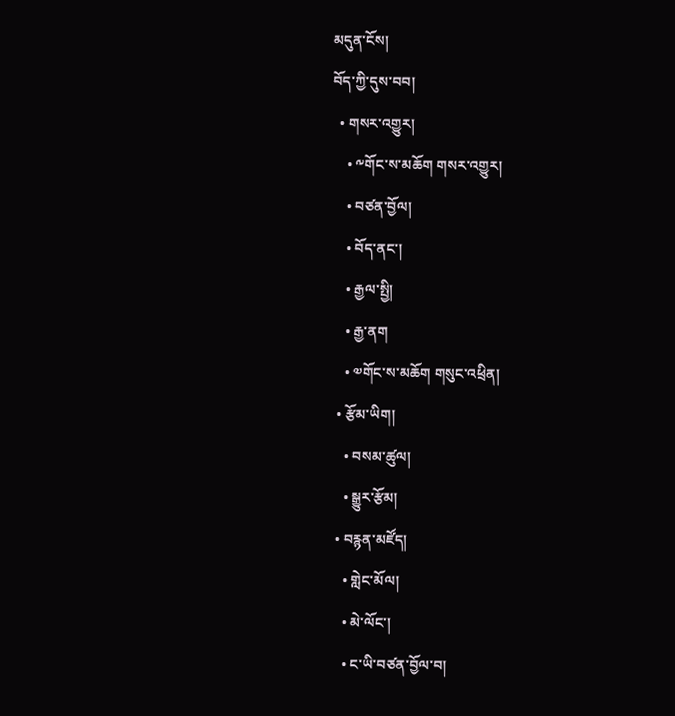མདུན་ངོས།
བོད་ཀྱི་དུས་བབ།
  • གསར་འགྱུར།
    • ༸གོང་ས་མཆོག གསར་འགྱུར།
    • བཙན་བྱོལ།
    • བོད་ནང་།
    • རྒྱལ་སྤྱི།
    • རྒྱ་ནག
    • ༧གོང་ས་མཆོག གསུང་འཕྲིན།
  • རྩོམ་ཡིག།
    • བསམ་ཚུལ།
    • སྒྱུར་རྩོམ།
  • བརྙན་མཛོད།
    • གླེང་མོལ།
    • མེ་ལོང་།
    • ང་ཡི་བཙན་བྱོལ་བ།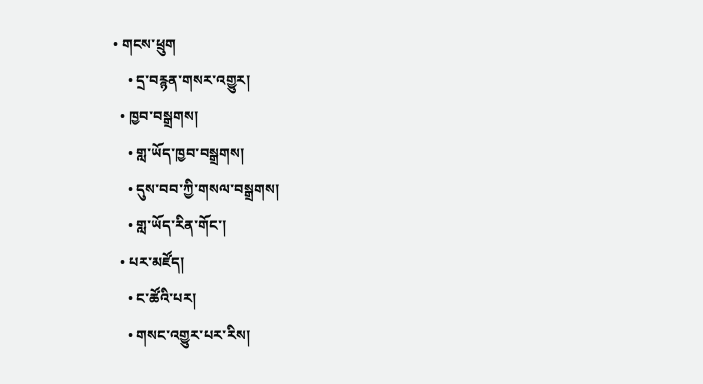• གངས་ཕྲུག
    • དྲ་བརྙན་གསར་འགྱུར།
  • ཁྱབ་བསྒྲགས།
    • གླ་ཡོད་ཁྱབ་བསྒྲགས།
    • དུས་བབ་ཀྱི་གསལ་བསྒྲགས།
    • གླ་ཡོད་རིན་གོང་།
  • པར་མཛོད།
    • ང་ཚོའི་པར།
    • གསང་འགྱུར་པར་རིས།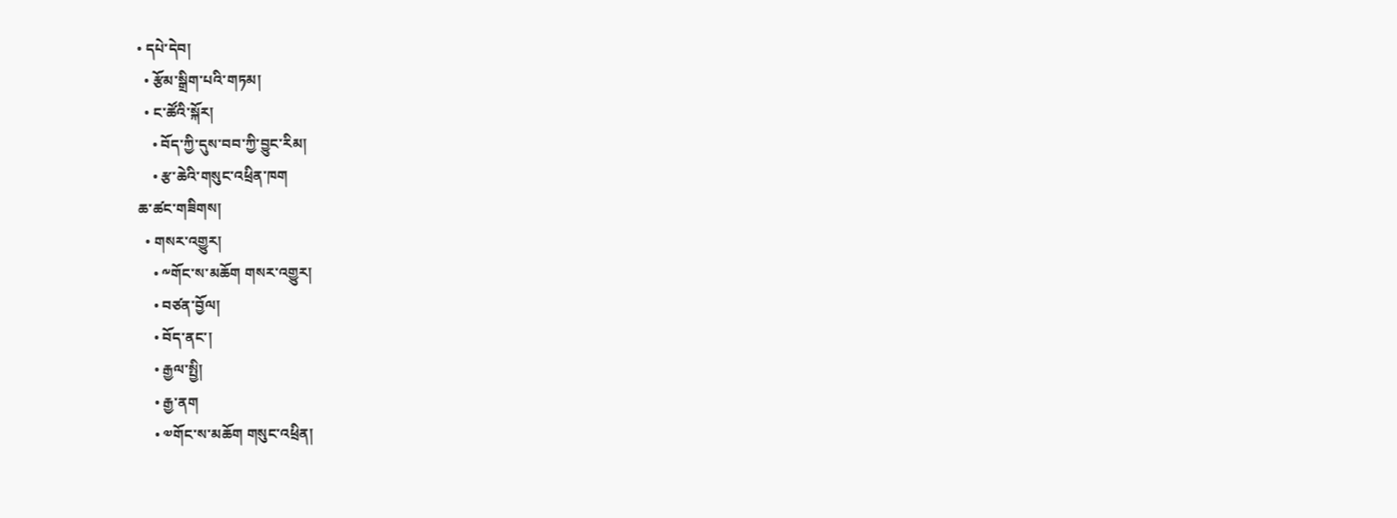• དཔེ་དེབ།
  • རྩོམ་སྒྲིག་པའི་གཏམ།
  • ང་ཚོའི་སྐོར།
    • བོད་ཀྱི་དུས་བབ་ཀྱི་བྱུང་རིམ།
    • རྩ་ཆེའི་གསུང་འཕྲིན་ཁག
ཆ་ཚང་གཟིགས།
  • གསར་འགྱུར།
    • ༸གོང་ས་མཆོག གསར་འགྱུར།
    • བཙན་བྱོལ།
    • བོད་ནང་།
    • རྒྱལ་སྤྱི།
    • རྒྱ་ནག
    • ༧གོང་ས་མཆོག གསུང་འཕྲིན།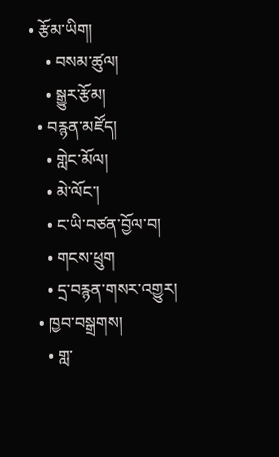• རྩོམ་ཡིག།
    • བསམ་ཚུལ།
    • སྒྱུར་རྩོམ།
  • བརྙན་མཛོད།
    • གླེང་མོལ།
    • མེ་ལོང་།
    • ང་ཡི་བཙན་བྱོལ་བ།
    • གངས་ཕྲུག
    • དྲ་བརྙན་གསར་འགྱུར།
  • ཁྱབ་བསྒྲགས།
    • གླ་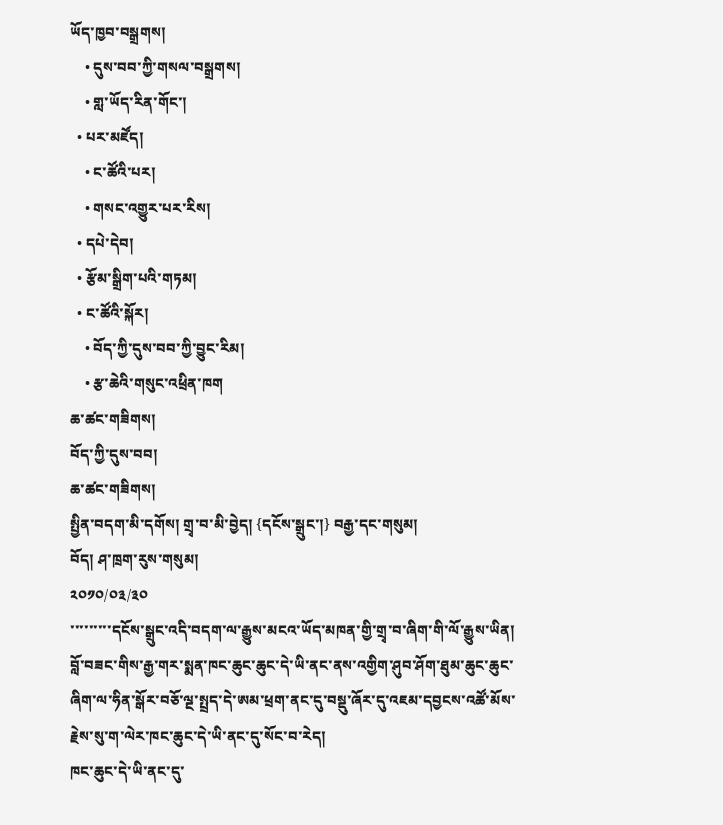ཡོད་ཁྱབ་བསྒྲགས།
    • དུས་བབ་ཀྱི་གསལ་བསྒྲགས།
    • གླ་ཡོད་རིན་གོང་།
  • པར་མཛོད།
    • ང་ཚོའི་པར།
    • གསང་འགྱུར་པར་རིས།
  • དཔེ་དེབ།
  • རྩོམ་སྒྲིག་པའི་གཏམ།
  • ང་ཚོའི་སྐོར།
    • བོད་ཀྱི་དུས་བབ་ཀྱི་བྱུང་རིམ།
    • རྩ་ཆེའི་གསུང་འཕྲིན་ཁག
ཆ་ཚང་གཟིགས།
བོད་ཀྱི་དུས་བབ།
ཆ་ཚང་གཟིགས།
སྤྱིན་བདག་མི་དགོས། གྲྭ་བ་མི་བྱེད། {དངོས་སྒྲུང་།} བརྒྱ་དང་གསུམ།
བོད། ཤ་ཁྲག་རུས་གསུམ།
༢༠༡༠/༠༣/༣༠
་་་་་་་་་དངོས་སྒྲུང་འདི་བདག་ལ་རྒྱུས་མངའ་ཡོད་མཁན་གྱི་གྲྭ་བ་ཞིག་གི་ལོ་རྒྱུས་ཡིན།
བློ་བཟང་གིས་རྒྱ་གར་སྨན་ཁང་ཆུང་ཆུང་དེ་ཡི་ནང་ནས་འགྱིག་ཤུབ་ཤོག་ཐུམ་ཆུང་ཆུང་ཞིག་ལ་ཧིན་སྒོར་བཅོ་ལྔ་སྤྲད་དེ་ཨམ་ཕྲག་ནང་དུ་བསྡུ་ཞོར་དུ་འཇམ་དབྱངས་འཚོ་མོས་རྗེས་སུ་ག་ལེར་ཁང་ཆུང་དེ་ཡི་ནང་དུ་སོང་བ་རེད།
ཁང་ཆུང་དེ་ཡི་ནང་དུ་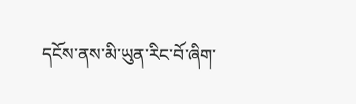དངོས་ནས་མི་ཡུན་རིང་བོ་ཞིག་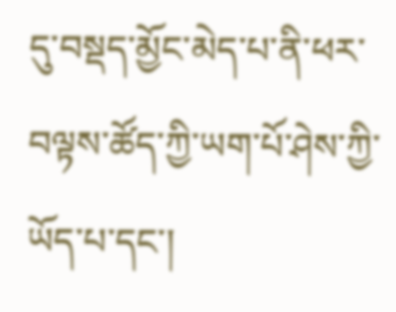དུ་བསྡད་མྱོང་མེད་པ་ནི་ཕར་བལྟས་ཚོད་ཀྱི་ཡག་པོ་ཤེས་ཀྱི་ཡོད་པ་དང་།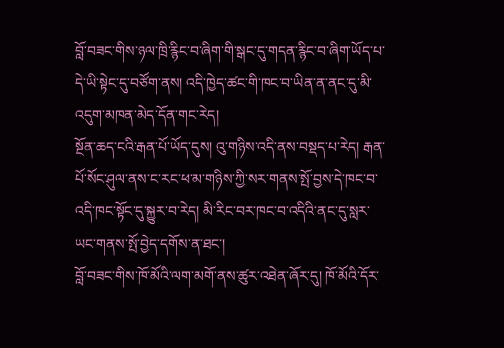བློ་བཟང་གིས་ཉལ་ཁྲི་རྙིང་བ་ཞིག་གི་སྒང་དུ་གདན་རྙིང་བ་ཞིག་ཡོད་པ་དེ་ཡི་སྟེང་དུ་བཙོག་ནས། འདི་ཁྱེད་ཚང་གི་ཁང་བ་ཡིན་ན་ནང་དུ་མི་འདུག་མཁན་མེད་དོན་གང་རེད།
སྔོན་ཆད་ངའི་རྒན་པོ་ཡོད་དུས། འུ་གཉིས་འདི་ནས་བསྡད་པ་རེད། རྒན་པོ་སོང་ཤུལ་ནས་ང་རང་ཕ་མ་གཉིས་ཀྱི་སར་གནས་སྤོ་བྱས་དེ་ཁང་བ་འདི་ཁང་སྟོང་དུ་སྐྱུར་བ་རེད། མི་རིང་བར་ཁང་བ་འདིའི་ནང་དུ་སླར་ཡང་གནས་སྤོ་བྱེད་དགོས་ན་ཐང་།
བློ་བཟང་གིས་ཁོ་མོའི་ལག་མགོ་ནས་ཚུར་འཐེན་ཞོར་དུ། ཁོ་མོའི་དོར་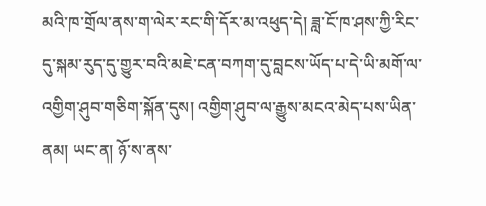མའི་ཁ་གྲོལ་ནས་ག་ལེར་རང་གི་དོར་མ་འཕུད་དེ། ཟླ་ངོ་ཁ་ཤས་ཀྱི་རིང་དུ་སྐམ་རུད་དུ་གྱུར་བའི་མཇེ་ངན་བཀག་དུ་བླངས་ཡོད་པ་དེ་ཡི་མགོ་ལ་འགྱིག་ཤུབ་གཅིག་སྐོན་དུས། འགྱིག་ཤུབ་ལ་རྒྱུས་མངའ་མེད་པས་ཡིན་ནམ། ཡང་ན། ཉོ་ས་ནས་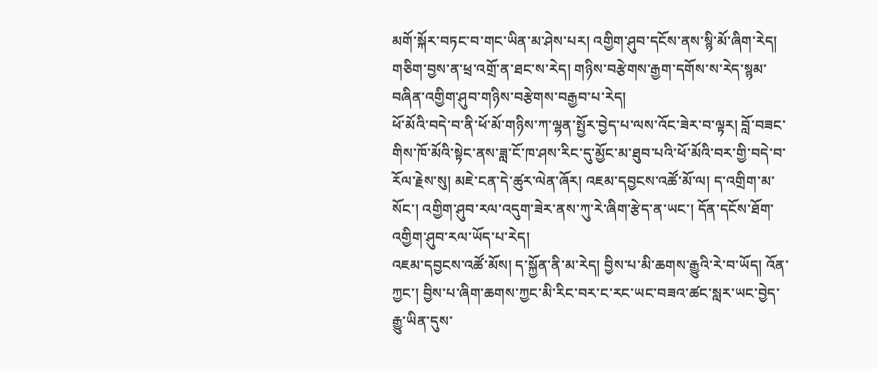མགོ་སྐོར་བཏང་བ་གང་ཡིན་མ་ཤེས་པར། འགྱིག་ཤུབ་དངོས་ནས་སྙི་མོ་ཞིག་རེད། གཅིག་བྱས་ན་ཕྲ་འགྲོ་ན་ཐང་ས་རེད། གཉིས་བརྩེགས་རྒྱག་དགོས་ས་རེད་སྙམ་བཞིན་འགྱིག་ཤུབ་གཉིས་བརྩེགས་བརྒྱབ་པ་རེད།
ཕོ་མོའི་བདེ་བ་ནི་ཕོ་མོ་གཉིས་ཀ་ལྷན་སྤྱོར་བྱེད་པ་ལས་འོང་ཟེར་བ་ལྟར། བློ་བཟང་གིས་ཁོ་མོའི་སྟེང་ནས་ཟླ་ངོ་ཁ་ཤས་རིང་དུ་མྱོང་མ་ཐུབ་པའི་ཕོ་མོའི་བར་གྱི་བདེ་བ་རོལ་རྗེས་སུ། མཇེ་ངན་དེ་ཚུར་ལེན་ཞོར། འཇམ་དབྱངས་འཚོ་མོ་ལ། ད་འགྲིག་མ་སོང་། འགྱིག་ཤུབ་རལ་འདུག་ཟེར་ནས་ཀུ་རེ་ཞིག་རྩེད་ན་ཡང་། དོན་དངོས་ཐོག་འགྱིག་ཤུབ་རལ་ཡོད་པ་རེད།
འཇམ་དབྱངས་འཚོ་མོས། ད་སྐྱོན་ནི་མ་རེད། བྱིས་པ་མི་ཆགས་རྒྱུའི་རེ་བ་ཡོད། འོན་ཀྱང་། བྱིས་པ་ཞིག་ཆགས་ཀྱང་མི་རིང་བར་ང་རང་ཡང་བཟའ་ཚང་སླར་ཡང་བྱེད་རྒྱུ་ཡིན་དུས་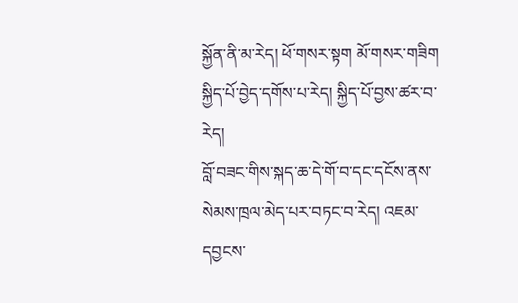སྐྱོན་ནི་མ་རེད། ཕོ་གསར་སྟག མོ་གསར་གཟིག སྐྱིད་པོ་བྱེད་དགོས་པ་རེད། སྐྱིད་པོ་བྱས་ཚར་བ་རེད།
བློ་བཟང་གིས་སྐད་ཆ་དེ་གོ་བ་དང་དངོས་ནས་སེམས་ཁྲལ་མེད་པར་བཏང་བ་རེད། འཇམ་དབྱངས་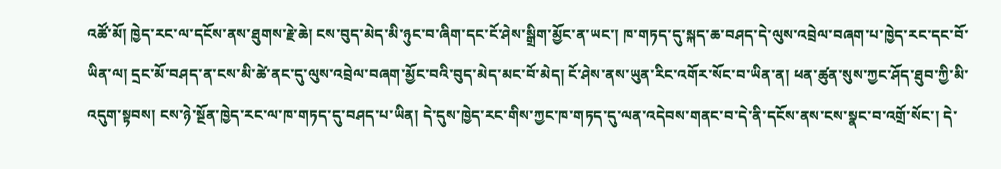འཚོ་མོ། ཁྱེད་རང་ལ་དངོས་ནས་ཐུགས་རྗེ་ཆེ། ངས་བུད་མེད་མི་ཉུང་བ་ཞིག་དང་ངོ་ཤེས་སྒྲིག་མྱོང་ན་ཡང་། ཁ་གཏད་དུ་སྐད་ཆ་བཤད་དེ་ལུས་འབྲེལ་བཞག་པ་ཁྱེད་རང་དང་བོ་ཡིན་ལ། དྲང་མོ་བཤད་ན་ངས་མི་ཚེ་ནང་དུ་ལུས་འབྲེལ་བཞག་མྱོང་བའི་བུད་མེད་མང་བོ་མེད། ངོ་ཤེས་ནས་ཡུན་རིང་འགོར་སོང་བ་ཡིན་ན། ཕན་ཚུན་སུས་ཀྱང་ཤོད་ཐུབ་ཀྱི་མི་འདུག་སྟབས། ངས་ཉེ་སྔོན་ཁྱེད་རང་ལ་ཁ་གཏད་དུ་བཤད་པ་ཡིན། དེ་དུས་ཁྱེད་རང་གིས་ཀྱང་ཁ་གཏད་དུ་ལན་འདེབས་གནང་བ་དེ་ནི་དངོས་ནས་ངས་སྣང་བ་འགྲོ་སོང་། དེ་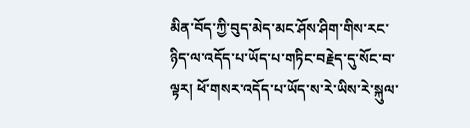མིན་བོད་ཀྱི་བུད་མེད་མང་ཤོས་ཤིག་གིས་རང་ཉིད་ལ་འདོད་པ་ཡོད་པ་གཏིང་བརྗེད་དུ་སོང་བ་ལྟར། ཕོ་གསར་འདོད་པ་ཡོད་ས་རེ་ཡིས་རེ་སྐུལ་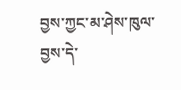བྱས་ཀྱང་མ་ཤེས་ཁུལ་བྱས་དེ་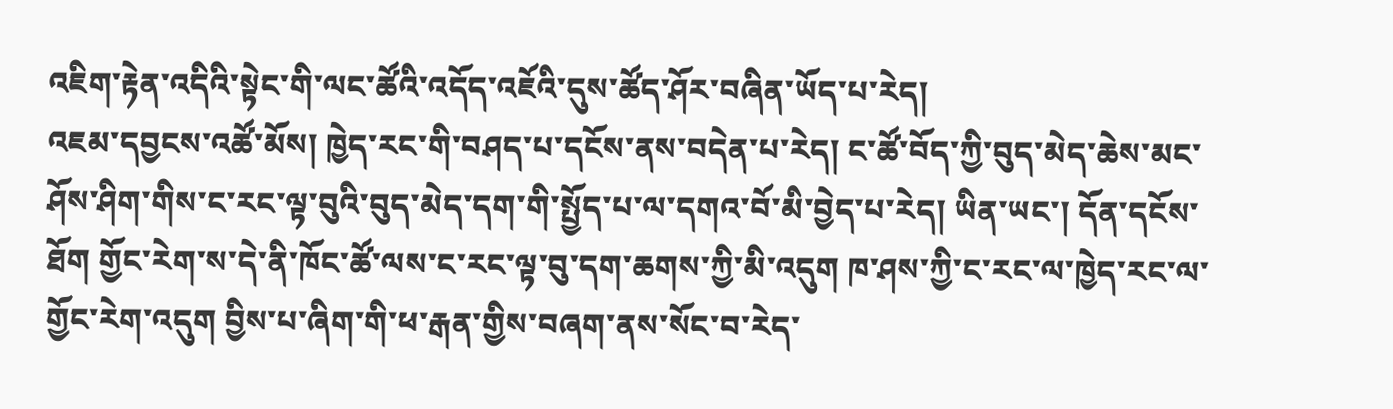འཇིག་རྟེན་འདིའི་སྟེང་གི་ལང་ཚོའི་འདོད་འཇོའི་དུས་ཚོད་ཤོར་བཞིན་ཡོད་པ་རེད།
འཇམ་དབྱངས་འཚོ་མོས། ཁྱེད་རང་གི་བཤད་པ་དངོས་ནས་བདེན་པ་རེད། ང་ཚོ་བོད་ཀྱི་བུད་མེད་ཆེས་མང་ཤོས་ཤིག་གིས་ང་རང་ལྟ་བུའི་བུད་མེད་དག་གི་སྤྱོད་པ་ལ་དགའ་བོ་མི་བྱེད་པ་རེད། ཡིན་ཡང་། དོན་དངོས་ཐོག གྱོང་རེག་ས་དེ་ནི་ཁོང་ཚོ་ལས་ང་རང་ལྟ་བུ་དག་ཆགས་ཀྱི་མི་འདུག ཁ་ཤས་ཀྱི་ང་རང་ལ་ཁྱེད་རང་ལ་གྱོང་རེག་འདུག བྱིས་པ་ཞིག་གི་ཕ་རྒན་གྱིས་བཞག་ནས་སོང་བ་རེད་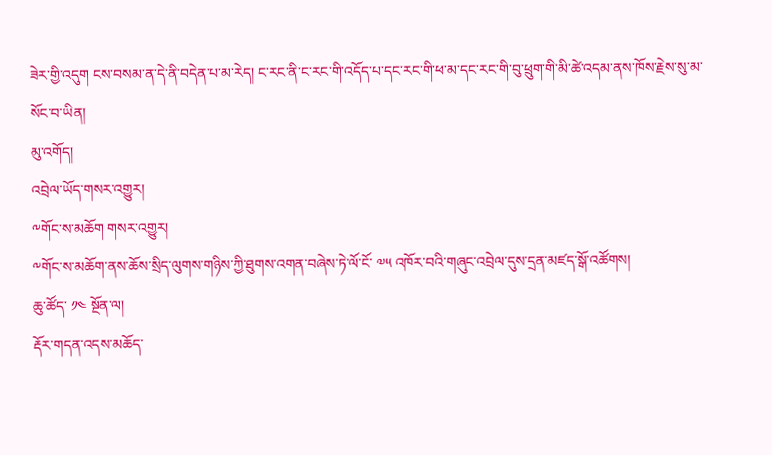ཟེར་གྱི་འདུག ངས་བསམ་ན་དེ་ནི་བདེན་པ་མ་རེད། ང་རང་ནི་ང་རང་གི་འདོད་པ་དང་རང་གི་ཕ་མ་དང་རང་གི་བུ་ཕྲུག་གི་མི་ཚེ་འདམ་ནས་ཁོས་རྗེས་སུ་མ་སོང་བ་ཡིན།
མུ་འགོད།
འབྲེལ་ཡོད་གསར་འགྱུར།
༸གོང་ས་མཆོག གསར་འགྱུར།
༸གོང་ས་མཆོག་ནས་ཆོས་སྲིད་ལུགས་གཉིས་ཀྱི་ཐུགས་འགན་བཞེས་ཏེ་ལོ་ངོ་ ༧༥ འཁོར་བའི་གཞུང་འབྲེལ་དུས་དྲན་མཛད་སྒོ་འཚོགས།
ཆུ་ཚོད་ ༡༤ སྔོན་ལ།
རྡོར་གདན་འདས་མཆོད་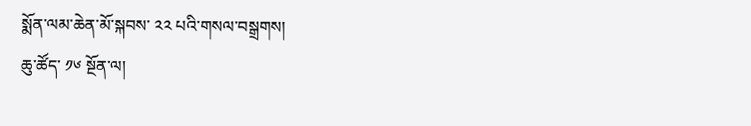སྨོན་ལམ་ཆེན་མོ་སྐབས་ ༢༢ པའི་གསལ་བསྒྲགས།
ཆུ་ཚོད་ ༡༦ སྔོན་ལ།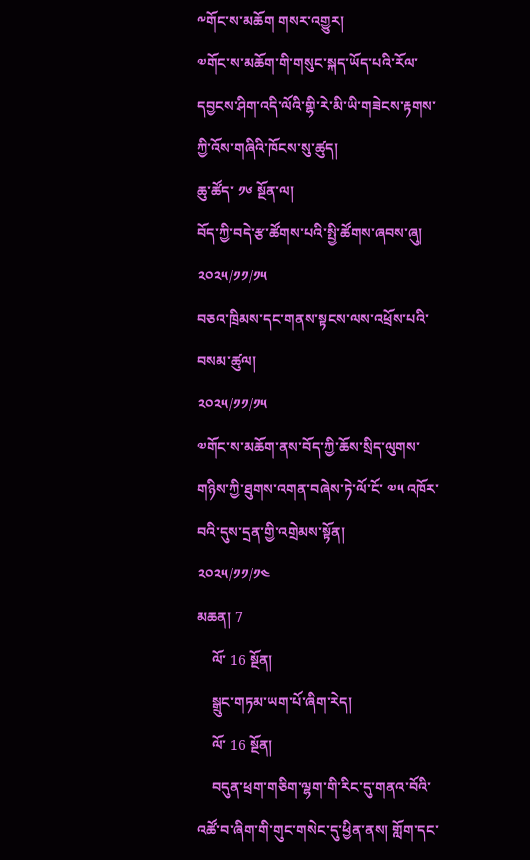༸གོང་ས་མཆོག གསར་འགྱུར།
༧གོང་ས་མཆོག་གི་གསུང་སྐད་ཡོད་པའི་རོལ་དབྱངས་ཤིག་འདི་ལོའི་གྷི་རེ་མི་ཡི་གཟེངས་རྟགས་ཀྱི་འོས་གཞིའི་ཁོངས་སུ་ཚུད།
ཆུ་ཚོད་ ༡༦ སྔོན་ལ།
བོད་ཀྱི་བདེ་རྩ་ཚོགས་པའི་སྤྱི་ཚོགས་ཞབས་ཞུ།
༢༠༢༥/༡༡/༡༥
བཅའ་ཁྲིམས་དང་གནས་སྟངས་ལས་འཕྲོས་པའི་བསམ་ཚུལ།
༢༠༢༥/༡༡/༡༥
༧གོང་ས་མཆོག་ནས་བོད་ཀྱི་ཆོས་སྲིད་ལུགས་གཉིས་ཀྱི་ཐུགས་འགན་བཞེས་ཏེ་ལོ་ངོ་ ༧༥ འཁོར་བའི་དུས་དྲན་གྱི་འགྲེམས་སྟོན།
༢༠༢༥/༡༡/༡༤
མཆན། 7
    ལོ་ 16 སྔོན།
    སྒྲུང་གཏམ་ཡག་པོ་ཞིག་རེད།
    ལོ་ 16 སྔོན།
    བདུན་ཕྲག་གཅིག་ལྷག་གི་རིང་དུ་གནའ་བོའི་འཚོ་བ་ཞིག་གི་གུང་གསེང་དུ་ཕྱིན་ནས། གློག་དང་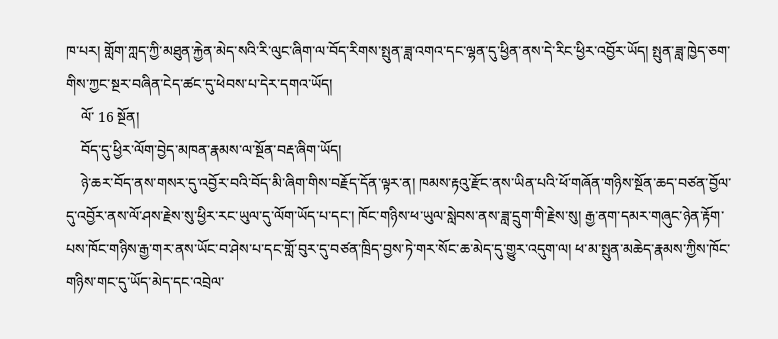ཁ་པར། གློག་ཀླད་ཀྱི་མཐུན་རྐྱེན་མེད་སའི་རི་ལུང་ཞིག་ལ་བོད་རིགས་སྤུན་ཟླ་འགའ་དང་ལྷན་དུ་ཕྱིན་ནས་དེ་རིང་ཕྱིར་འབྱོར་ཡོད། སྤུན་ཟླ་ཁྱེད་ཅག་གིས་ཀྱང་སྔར་བཞིན་ངེད་ཚང་དུ་ཕེབས་པ་དེར་དགའ་ཡོད།
    ལོ་ 16 སྔོན།
    བོད་དུ་ཕྱིར་ལོག་བྱེད་མཁན་རྣམས་ལ་སྔོན་བརྡ་ཞིག་ཡོད།
    ཉེ་ཆར་བོད་ནས་གསར་དུ་འབྱོར་བའི་བོད་མི་ཞིག་གིས་བརྗོད་དོན་ལྟར་ན། ཁམས་རྟའུ་རྫོང་ནས་ཡིན་པའི་ཕོ་གཞོན་གཉིས་སྔོན་ཆད་བཙན་བྱོལ་དུ་འབྱོར་ནས་ལོ་ཤས་རྗེས་སུ་ཕྱིར་རང་ཡུལ་དུ་ལོག་ཡོད་པ་དང་། ཁོང་གཉིས་ཕ་ཡུལ་སླེབས་ནས་ཟླ་དྲུག་གི་རྗེས་སུ། རྒྱ་ནག་དམར་གཞུང་ཉེན་རྟོག་པས་ཁོང་གཉིས་རྒྱ་གར་ནས་ཡོང་བ་ཤེས་པ་དང་གློ་བུར་དུ་བཙན་ཁྲིད་བྱས་ཏེ་གར་སོང་ཆ་མེད་དུ་གྱུར་འདུག་ལ། ཕ་མ་སྤུན་མཆེད་རྣམས་ཀྱིས་ཁོང་གཉིས་གང་དུ་ཡོད་མེད་དང་འབྲེལ་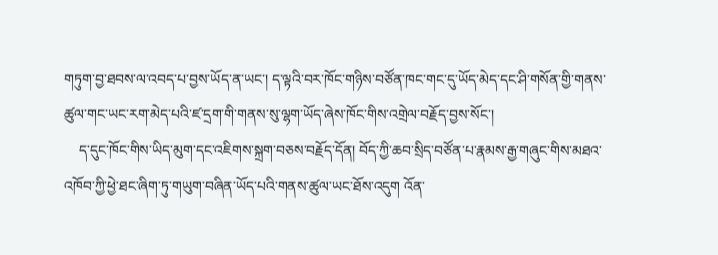གཏུག་བྱ་ཐབས་ལ་འབད་པ་བྱས་ཡོད་ན་ཡང་། ད་ལྟའི་བར་ཁོང་གཉིས་བཙོན་ཁང་གང་དུ་ཡོད་མེད་དང་ཤི་གསོན་གྱི་གནས་ཚུལ་གང་ཡང་རག་མེད་པའི་ཛ་དྲག་གི་གནས་སུ་ལྷག་ཡོད་ཞེས་ཁོང་གིས་འགྲེལ་བརྗོད་བྱས་སོང་།
    ད་དུང་ཁོང་གིས་ཡིད་མུག་དང་འཇིགས་སྐྲག་བཅས་བརྗོད་དོན། བོད་ཀྱི་ཆབ་སྲིད་བཙོན་པ་རྣམས་རྒྱ་གཞུང་གིས་མཐའ་འཁོབ་ཀྱི་ཕྱེ་ཐང་ཞིག་ཏུ་གཡུག་བཞིན་ཡོད་པའི་གནས་ཚུལ་ཡང་ཐོས་འདུག འོན་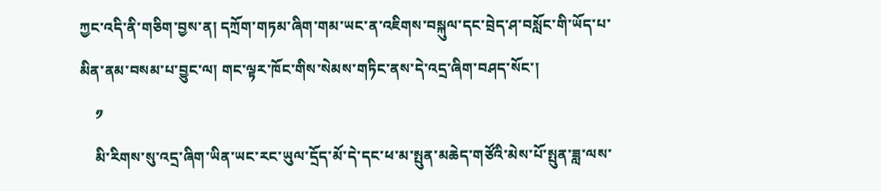ཀྱང་འདི་ནི་གཅིག་བྱས་ན། དཀྲོག་གཏམ་ཞིག་གམ་ཡང་ན་འཇིགས་བསྐུལ་དང་བྲེད་ཤ་བསློང་གི་ཡོད་པ་མིན་ནམ་བསམ་པ་བྱུང་ལ། གང་ལྟར་ཁོང་གིས་སེམས་གཏིང་ནས་དེ་འདྲ་ཞིག་བཤད་སོང་།
    ༡
    མི་རིགས་སུ་འདྲ་ཞིག་ཡིན་ཡང་རང་ཡུལ་དྲོད་མོ་དེ་དང་ཕ་མ་སྤུན་མཆེད་གཙོའི་མེས་པོ་སྤུན་ཟླ་ལས་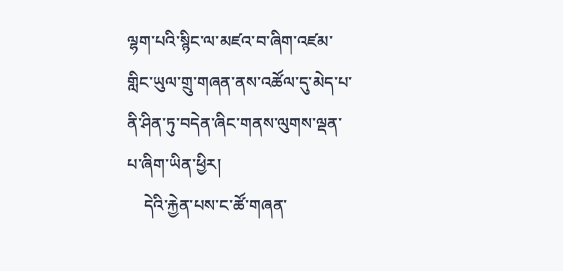ལྷག་པའི་སྙིང་ལ་མཛའ་བ་ཞིག་འཛམ་གླིང་ཡུལ་གྲུ་གཞན་ནས་འཚོལ་དུ་མེད་པ་ནི་ཤིན་ཏུ་བདེན་ཞིང་གནས་ལུགས་ལྡན་པ་ཞིག་ཡིན་ཕྱིར།
    དེའི་རྐྱེན་པས་ང་ཚོ་གཞན་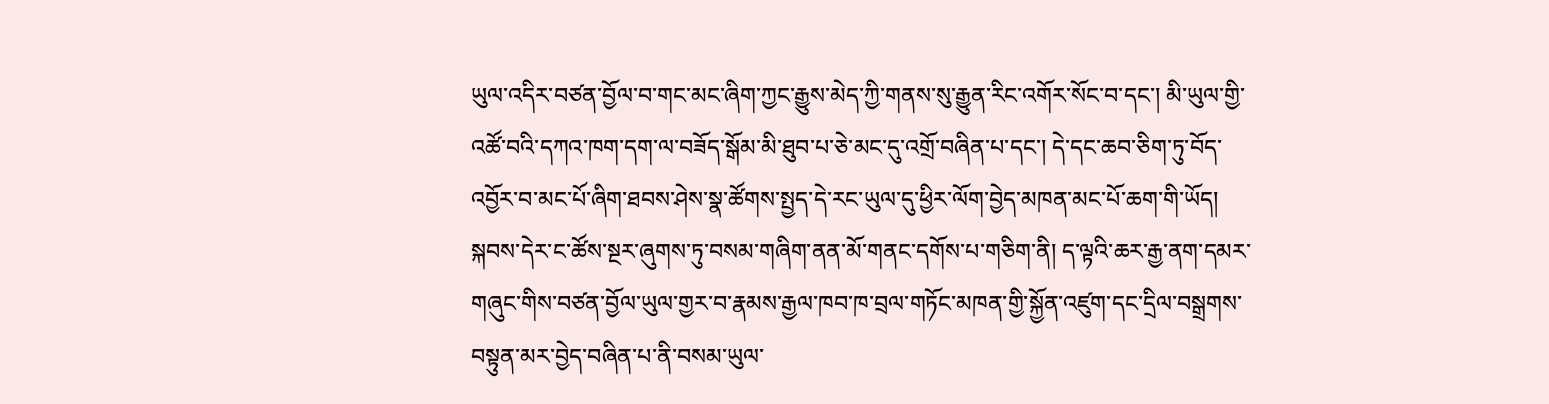ཡུལ་འདིར་བཙན་བྱོལ་བ་གང་མང་ཞིག་ཀྱང་རྒྱུས་མེད་ཀྱི་གནས་སུ་རྒྱུན་རིང་འགོར་སོང་བ་དང་། མི་ཡུལ་གྱི་འཚོ་བའི་དཀའ་ཁག་དག་ལ་བཟོད་སྒོམ་མི་ཐུབ་པ་ཅེ་མང་དུ་འགྲོ་བཞིན་པ་དང་། དེ་དང་ཆབ་ཅིག་ཏུ་བོད་འབྱོར་བ་མང་པོ་ཞིག་ཐབས་ཤེས་སྣ་ཚོགས་སྤྱད་དེ་རང་ཡུལ་དུ་ཕྱིར་ལོག་བྱེད་མཁན་མང་པོ་ཆག་གི་ཡོད། སྐབས་དེར་ང་ཚོས་སྔར་ཞུགས་ཏུ་བསམ་གཞིག་ནན་མོ་གནང་དགོས་པ་གཅིག་ནི། ད་ལྟའི་ཆར་རྒྱ་ནག་དམར་གཞུང་གིས་བཙན་བྱོལ་ཡུལ་གྱར་བ་རྣམས་རྒྱལ་ཁབ་ཁ་བྲལ་གཏོང་མཁན་གྱི་སྐྱོན་འཛུག་དང་དྲིལ་བསྒྲགས་བསྟུན་མར་བྱེད་བཞིན་པ་ནི་བསམ་ཡུལ་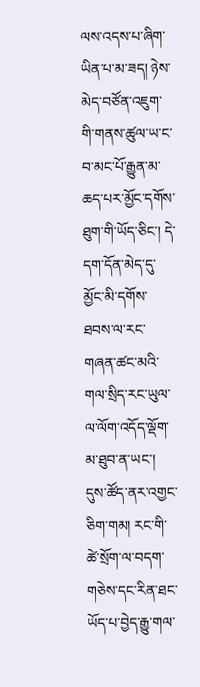ལས་འདས་པ་ཞིག་ཡིན་པ་མ་ཟད། ཉེས་མེད་བཙོན་འཇུག་གི་གནས་ཚུལ་ཡ་ང་བ་མང་པོ་རྒྱུན་མ་ཆད་པར་མྱོང་དགོས་ཐུག་གི་ཡོད་ཅིང་། དེ་དག་དོན་མེད་དུ་མྱོང་མི་དགོས་ཐབས་ལ་རང་གཞན་ཚང་མའི་གལ་སྲིད་རང་ཡུལ་ལ་ལོག་འདོད་ལྡོག་མ་ཐུབ་ན་ཡང་། དུས་ཚོད་ནར་འགྱང་ཅིག་གམ། རང་གི་ཚེ་སྲོག་ལ་བདག་གཅེས་དང་རིན་ཐང་ཡོད་པ་བྱེད་རྒྱུ་གལ་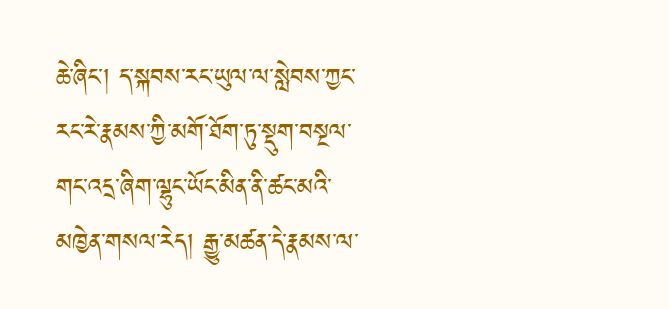ཆེ་ཞིང་། ད་སྐབས་རང་ཡུལ་ལ་སླེབས་ཀྱང་རང་རེ་རྣམས་ཀྱི་མགོ་ཐོག་ཏུ་སྡུག་བསྔལ་གང་འདྲ་ཞིག་ལྷུང་ཡོང་མིན་ནི་ཚང་མའི་མཁྱེན་གསལ་རེད། རྒྱུ་མཚན་དེ་རྣམས་ལ་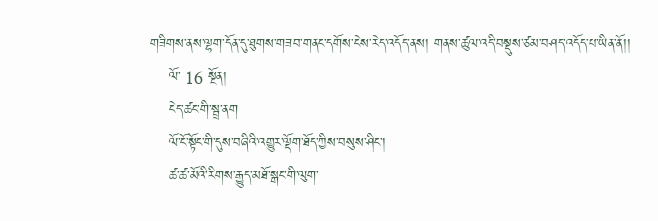གཟིགས་ནས་ལྷག་དོན་དུ་ཐུགས་གཟབ་གནང་དགོས་ངེས་རེད་འདོད་ནས། གནས་ཚུལ་འདི་བསྡུས་ཙམ་བཤད་འདོད་པ་ཡིན་ནོ།།
    ལོ་ 16 སྔོན།
    ངེད་ཚང་གི་སྦྲ་ནག
    ལོ་ངོ་སྟོང་གི་དུས་བཞིའི་འགྱུར་ལྡོག་ཐོད་ཀྱིས་བསུས་ཤིང་།
    ཚ་ཚ་མོའི་རིགས་རྒྱུད་མཐོ་སྒང་གི་ལུག་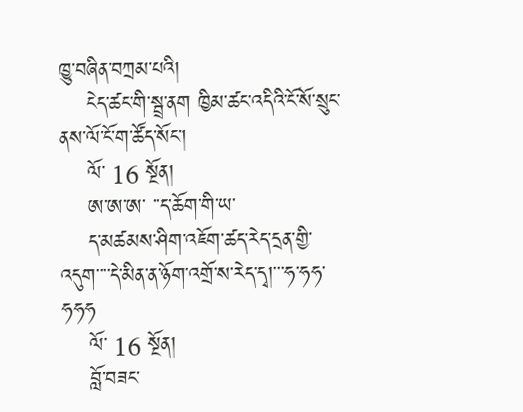ཁྱུ་བཞིན་བཀྲམ་པའི།
    ངེད་ཚང་གི་སྦྲ་ནག ཁྱིམ་ཚང་འདིའི་ངོ་སོ་སྲུང་ནས་ལོ་ངོ་ག་ཚོད་སོང་།
    ལོ་ 16 སྔོན།
    ཨ་ཨ་ཨ་ ་་ད་ཆོག་གི་ཡ་
    ད་མཚམས་ཤིག་འཇོག་ཚད་རེད་དྲན་གྱི་འདུག་་་་དེ་མིན་ན་ཉོག་འགྲོ་ས་རེད་དྭ།་་་ཧ་ཧཧ་ཧཧཧ
    ལོ་ 16 སྔོན།
    བློ་བཟང་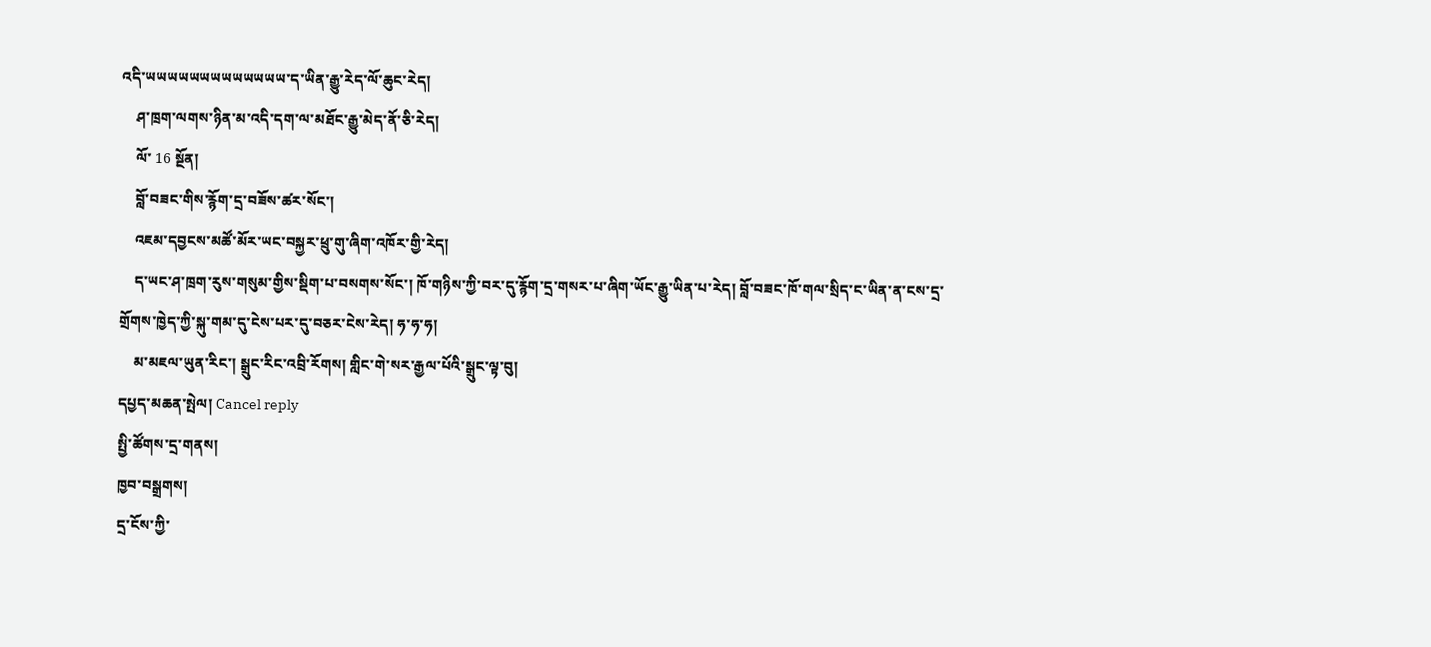འདི་ཡཡཡཡཡཡཡཡཡཡཡཡཡ་ད་ཡིན་རྒྱུ་རེད་ལོ་ཆུང་རེད།
    ཤ་ཁྲག་ལགས་ཉིན་མ་འདི་དག་ལ་མཐོང་རྒྱུ་མེད་ནོ་ཅི་རེད།
    ལོ་ 16 སྔོན།
    བློ་བཟང་གིས་རྙོག་དྲ་བཟོས་ཚར་སོང་།
    འཇམ་དབྱངས་མཚོ་མོར་ཡང་བསྐྱར་ཕྲུ་གུ་ཞིག་འཁོར་གྱི་རེད།
    ད་ཡང་ཤ་ཁྲག་རུས་གསུམ་གྱིས་སྡིག་པ་བསགས་སོང་། ཁོ་གཉིས་ཀྱི་བར་དུ་རྙོག་དྲ་གསར་པ་ཞིག་ཡོང་རྒྱུ་ཡིན་པ་རེད། བློ་བཟང་ཁོ་གལ་སྲིད་ང་ཡིན་ན་ངས་དྲ་གྲོགས་ཁྱེད་ཀྱི་སྐུ་གམ་དུ་ངེས་པར་དུ་བཅར་ངེས་རེད། ཧ་ཧ་ཧ།
    མ་མཇལ་ཡུན་རིང་། སྒྲུང་རིང་འབྲི་རོགས། གླིང་གེ་སར་རྒྱལ་པོའི་སྒྲུང་ལྟ་བུ།
དཔྱད་མཆན་སྤེལ། Cancel reply
སྤྱི་ཚོགས་དྲ་གནས།
ཁྱབ་བསྒྲགས།
དྲ་ངོས་ཀྱི་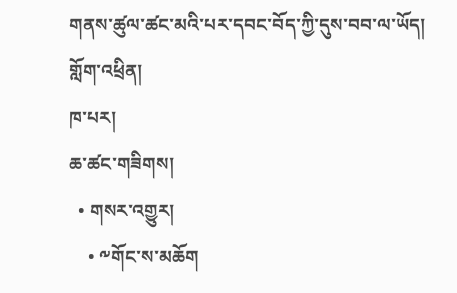གནས་ཚུལ་ཚང་མའི་པར་དབང་བོད་ཀྱི་དུས་བབ་ལ་ཡོད།
གློག་འཕྲིན།
ཁ་པར།
ཆ་ཚང་གཟིགས།
  • གསར་འགྱུར།
    • ༸གོང་ས་མཆོག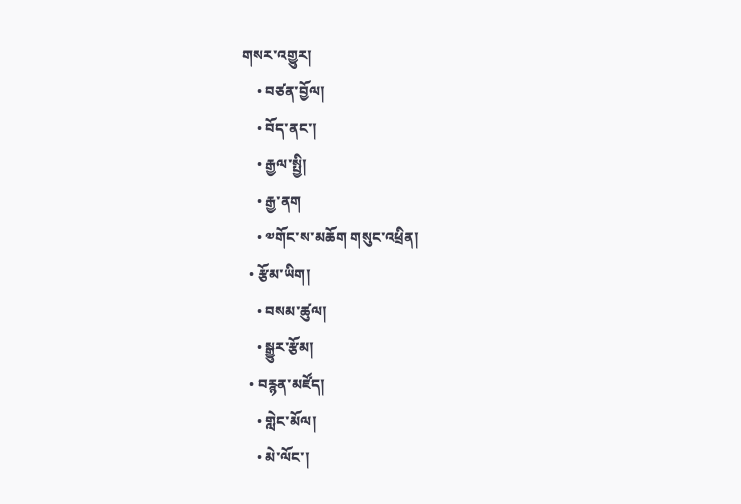གསར་འགྱུར།
    • བཙན་བྱོལ།
    • བོད་ནང་།
    • རྒྱལ་སྤྱི།
    • རྒྱ་ནག
    • ༧གོང་ས་མཆོག གསུང་འཕྲིན།
  • རྩོམ་ཡིག།
    • བསམ་ཚུལ།
    • སྒྱུར་རྩོམ།
  • བརྙན་མཛོད།
    • གླེང་མོལ།
    • མེ་ལོང་།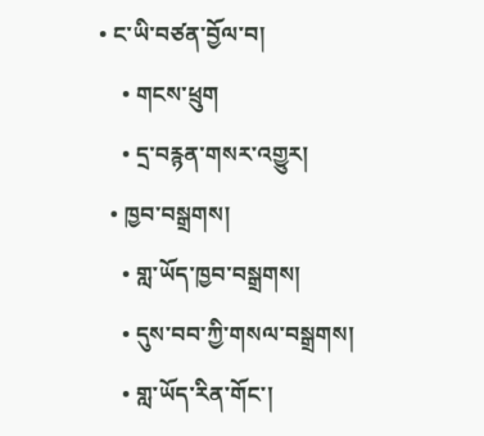• ང་ཡི་བཙན་བྱོལ་བ།
    • གངས་ཕྲུག
    • དྲ་བརྙན་གསར་འགྱུར།
  • ཁྱབ་བསྒྲགས།
    • གླ་ཡོད་ཁྱབ་བསྒྲགས།
    • དུས་བབ་ཀྱི་གསལ་བསྒྲགས།
    • གླ་ཡོད་རིན་གོང་།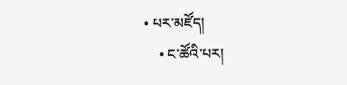• པར་མཛོད།
    • ང་ཚོའི་པར།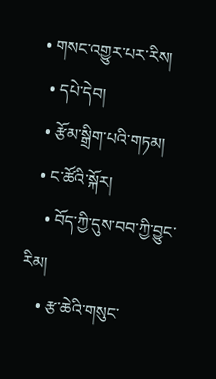• གསང་འགྱུར་པར་རིས།
  • དཔེ་དེབ།
  • རྩོམ་སྒྲིག་པའི་གཏམ།
  • ང་ཚོའི་སྐོར།
    • བོད་ཀྱི་དུས་བབ་ཀྱི་བྱུང་རིམ།
    • རྩ་ཆེའི་གསུང་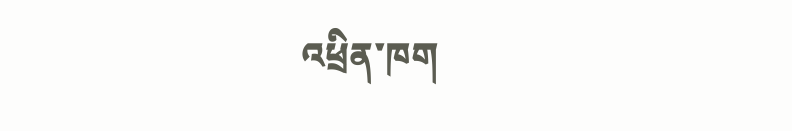འཕྲིན་ཁག